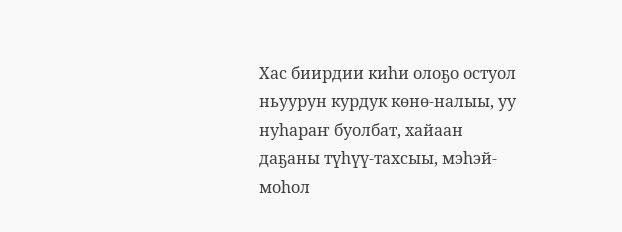Хас биирдии киһи олоҕо остуол ньуурун курдук көнө-налыы, уу нуһараҥ буолбат, хайаан даҕаны түһүү-тахсыы, мэһэй-моһол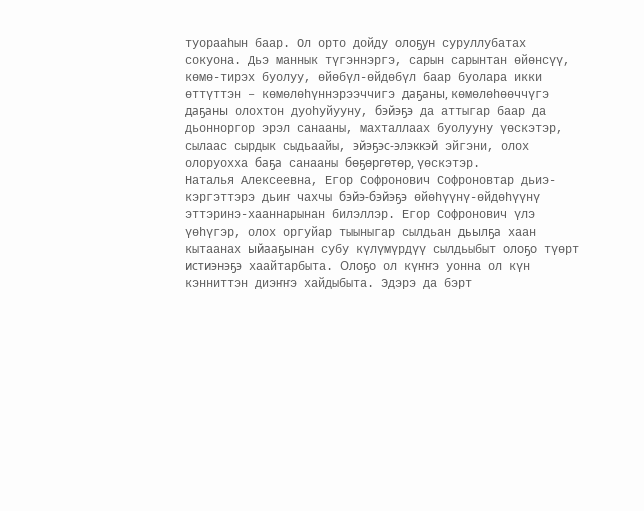туорааһын баар. Ол орто дойду олоҕун суруллубатах сокуона. Дьэ маннык түгэннэргэ, сарын сарынтан өйөнсүү, көмө-тирэх буолуу, өйөбүл-өйдөбүл баар буолара икки өттүттэн – көмөлөһүннэрээччигэ даҕаны, көмөлөһөөччүгэ даҕаны олохтон дуоһуйууну, бэйэҕэ да аттыгар баар да дьонноргор эрэл санааны, махталлаах буолууну үөскэтэр, сылаас сырдык сыдьаайы, эйэҕэс-элэккэй эйгэни, олох олоруохха баҕа санааны бөҕөргөтөр, үөскэтэр.
Наталья Алексеевна, Егор Софронович Софроновтар дьиэ-кэргэттэрэ дьиҥ чахчы бэйэ-бэйэҕэ өйөһүүнү-өйдөһүүнү эттэринэ-хааннарынан билэллэр. Егор Софронович үлэ үөһүгэр, олох оргуйар тыыныгар сылдьан дьылҕа хаан кытаанах ыйааҕынан субу күлүмүрдүү сылдьыбыт олоҕо түөрт истиэнэҕэ хаайтарбыта. Олоҕо ол күҥҥэ уонна ол күн кэнниттэн диэҥҥэ хайдыбыта. Эдэрэ да бэрт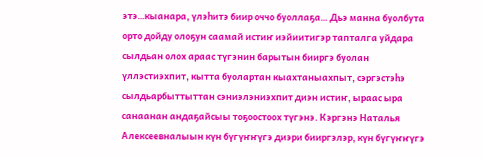этэ…кыанара, үлэһитэ биир оччо буоллаҕа… Дьэ манна буолбута орто дойду олоҕун саамай истиҥ иэйиитигэр тапталга уйдара сылдьан олох араас түгэнин барытын бииргэ буолан үллэстиэхпит, кытта буолартан кыахтаныахпыт, сэргэстэһэ сылдьарбыттыттан сэниэлэниэхпит диэн истиҥ, ыраас ыра санаанан андаҕайсыы тоҕоостоох түгэнэ. Кэргэнэ Наталья Алексеевналыын күн бүгүҥҥүгэ диэри бииргэлэр, күн бүгүҥҥүгэ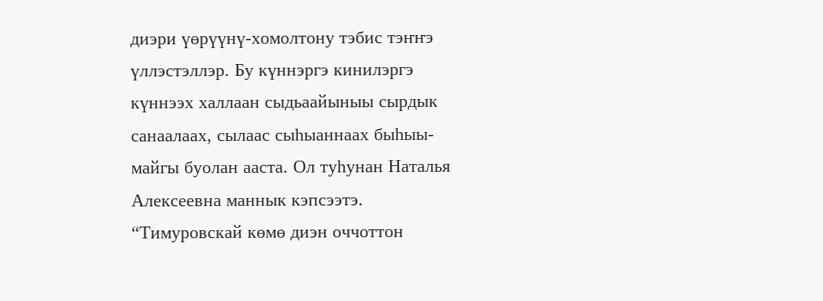диэри үөрүүнү-хомолтону тэбис тэҥҥэ үллэстэллэр. Бу күннэргэ кинилэргэ күннээх халлаан сыдьаайыныы сырдык санаалаах, сылаас сыһыаннаах быһыы-майгы буолан ааста. Ол туһунан Наталья Алексеевна маннык кэпсээтэ.
“Тимуровскай көмө диэн оччоттон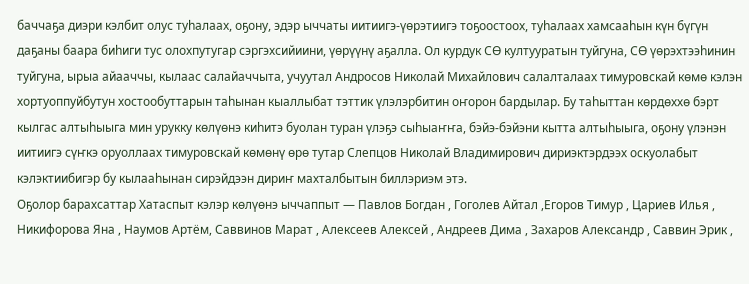баччаҕа диэри кэлбит олус туһалаах, оҕону, эдэр ыччаты иитиигэ-үөрэтиигэ тоҕоостоох, туһалаах хамсааһын күн бүгүн даҕаны баара биһиги тус олохпутугар сэргэхсийиини, үөрүүнү аҕалла. Ол курдук СӨ култууратын туйгуна, СӨ үөрэхтээһинин туйгуна, ырыа айааччы, кылаас салайаччыта, учуутал Андросов Николай Михайлович салалталаах тимуровскай көмө кэлэн хортуоппуйбутун хостообуттарын таһынан кыаллыбат тэттик үлэлэрбитин оҥорон бардылар. Бу таһыттан көрдөххө бэрт кылгас алтыһыыга мин урукку көлүөнэ киһитэ буолан туран үлэҕэ сыһыаҥҥа, бэйэ-бэйэни кытта алтыһыыга, оҕону үлэнэн иитиигэ сүҥкэ оруоллаах тимуровскай көмөнү өрө тутар Слепцов Николай Владимирович дириэктэрдээх оскуолабыт кэлэктиибигэр бу кылааһынан сирэйдээн дириҥ махталбытын биллэриэм этэ.
Оҕолор барахсаттар Хатаспыт кэлэр көлүөнэ ыччаппыт — Павлов Богдан , Гоголев Айтал ,Егоров Тимур , Цариев Илья , Никифорова Яна , Наумов Артём, Саввинов Марат , Алексеев Алексей , Андреев Дима , Захаров Александр , Саввин Эрик ,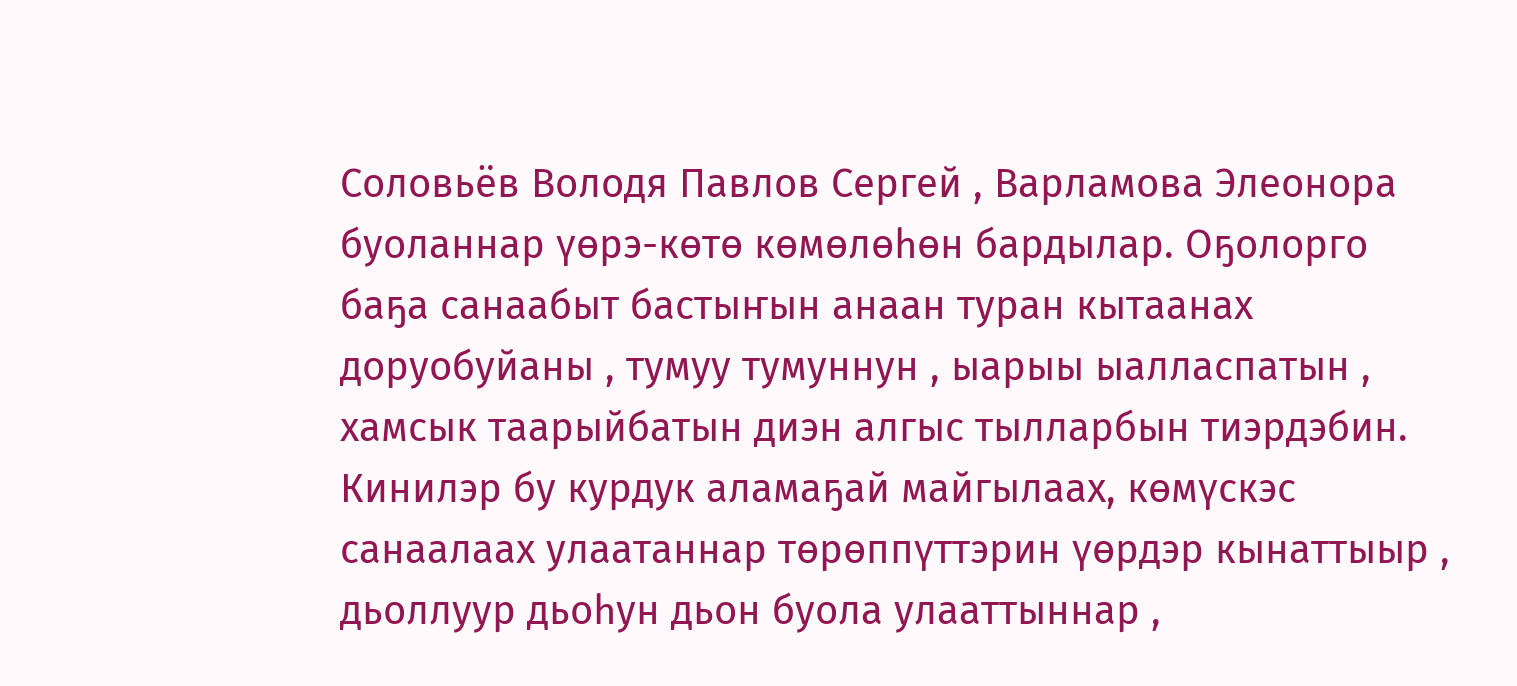Соловьёв Володя Павлов Сергей , Варламова Элеонора буоланнар үөрэ-көтө көмөлөһөн бардылар. Оҕолорго баҕа санаабыт бастыҥын анаан туран кытаанах доруобуйаны , тумуу тумуннун , ыарыы ыалласпатын , хамсык таарыйбатын диэн алгыс тылларбын тиэрдэбин. Кинилэр бу курдук аламаҕай майгылаах, көмүскэс санаалаах улаатаннар төрөппүттэрин үөрдэр кынаттыыр , дьоллуур дьоһун дьон буола улааттыннар ,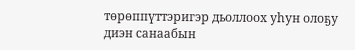төрөппүттэригэр дьоллоох уһун олоҕу диэн санаабын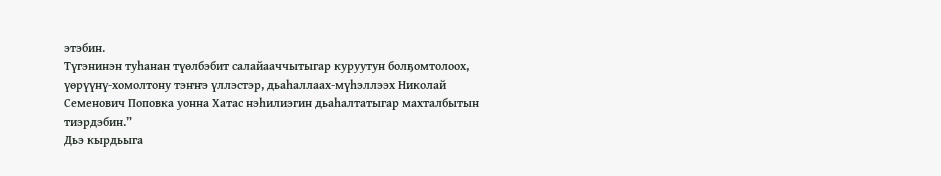этэбин.
Түгэнинэн туһанан түөлбэбит салайааччытыгар куруутун болҕомтолоох, үөрүүнү-хомолтону тэҥҥэ үллэстэр, дьаһаллаах-мүһэллээх Николай Семенович Поповка уонна Хатас нэһилиэгин дьаһалтатыгар махталбытын тиэрдэбин.”
Дьэ кырдьыга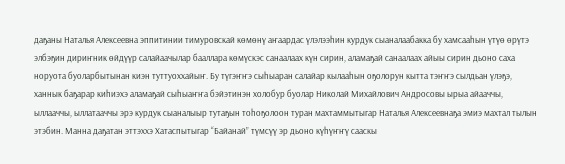даҕаны Наталья Алексеевна эппитинии тимуровскай көмөнү аҥаардас үлэлээһин курдук сыаналаабакка бу хамсааһын үтүө өрүтэ элбэҕин дириҥник өйдүүр салайаачылар бааллара көмүскэс санаалаах күн сирин, аламаҕай санаалаах айыы сирин дьоно саха норуота буоларбытынан киэн туттуоххайыҥ. Бу түгэҥҥэ сыһыаран салайар кылааһын оҕолорун кытта тэҥҥэ сылдьан үлэҕэ, ханнык баҕарар киһиэхэ аламаҕай сыһыаҥҥа бэйэтинэн холобур буолар Николай Михайлович Андросовы ырыа айааччы, ыллааччы, ыллатааччы эрэ курдук сыаналыыр тутаҕын тоһоҕолоон туран махтаммытыгар Наталья Алексеевнаҕа эмиэ махтал тылын этэбин. Манна даҕатан эттэххэ Хатаспытыгар “Байанай” түмсүү эр дьоно күһүҥҥү сааскы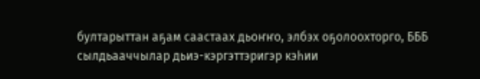бултарыттан аҕам саастаах дьоҥҥо, элбэх оҕолоохторго, БББ сылдьааччылар дьиэ-кэргэттэригэр кэһии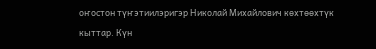оҥостон түҥэтиилэригэр Николай Михайлович көхтөөхтүк кыттар. Күн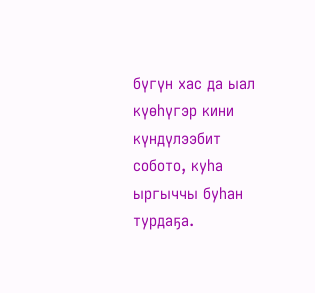бүгүн хас да ыал күөһүгэр кини күндүлээбит собото, куһа ыргыччы буһан турдаҕа.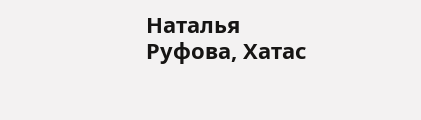Наталья Руфова, Хатас